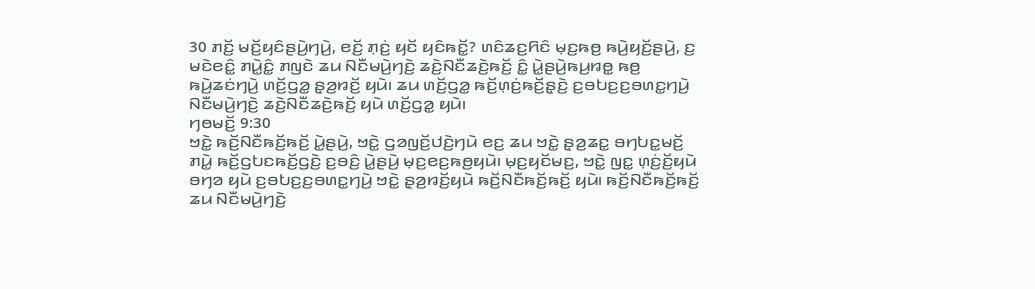30 ꤊꤢꤩ꤬ ꤗꤢꤩ꤬ꤟꤢꤨꤔꤣꤧ꤬ꤚꤣꤧ꤬, ꤕꤢꤩ꤬ ꤊ꤫ꤢꤦ꤬ ꤟꤢꤩ ꤟꤢꤨꤒꤢꤩ꤭? ꤛꤢꤨꤘꤢ꤬ꤖꤢꤨ ꤗ꤫ꤢ꤬ꤒꤥ꤬ ꤒꤣꤧ꤬ꤟꤢꤩ꤬ꤔꤣꤧ꤬, ꤢ꤬ ꤗꤢꤧꤕꤢꤨ꤭ ꤊꤣꤧ꤭ꤢꤨ꤭ ꤊꤜꤢꤧ ꤘꤣ ꤡꤢꤪꤗꤣꤧ꤬ꤚꤢꤧ꤬ ꤘꤢꤧ꤬ꤡꤢꤪꤘꤢꤧ꤬ꤒꤢꤩ꤬ ꤢꤨ꤭ ꤣꤧ꤭ꤔꤣꤧ꤬ꤒꤣ꤬ꤙꤥ꤭ ꤒꤥ꤬ ꤒꤣꤧ꤬ꤘꤢꤦꤚꤣꤧ꤬ ꤛꤢꤩ꤬ꤞꤤ꤭ ꤔ꤫ꤤ꤬ꤙꤢꤩ꤬ ꤟꤣꤧ꤯ ꤘꤣ ꤛꤢꤩ꤬ꤞꤤ꤭ ꤒꤢꤩ꤬ꤛ꤫ꤢꤦ꤬ꤒꤢꤩ꤬ꤔ꤫ꤢꤧ꤬ ꤢ꤬ꤋꤝꤢ꤬ꤢ꤬ꤋꤛꤢ꤭ꤚꤣꤧ꤬ ꤡꤢꤪꤗꤣꤧ꤬ꤚꤢꤧ꤬ ꤘꤢꤧ꤬ꤡꤢꤪꤘꤢꤧ꤬ꤒꤢꤩ꤬ ꤟꤣꤧ ꤛꤢꤩ꤬ꤞꤤ꤭ ꤟꤣꤧ꤯
ꤚꤥꤗꤢꤩ꤬ 9:30
ꤠꤢꤧ꤭ ꤒꤢꤩ꤬ꤡꤢꤪꤒꤢꤩ꤬ꤒꤢꤩ꤬ ꤣꤧ꤭ꤔꤣꤧ꤬, ꤠꤢꤧ꤭ ꤞꤤꤜꤢꤩ꤬ꤓꤢꤧ꤬ꤚꤣꤧ ꤕꤢ꤬ ꤘꤣ ꤠꤢꤧ꤭ ꤔ꤫ꤤ꤬ꤘꤢ꤭ ꤋꤚꤝꤢ꤭ꤗꤢꤩ꤬ ꤊꤣꤧ꤭ ꤒꤢꤩ꤬ꤞꤝꤢꤒꤢꤩ꤬ꤞꤢꤧ꤬ ꤢ꤬ꤋꤢꤨ꤬ ꤣꤧ꤭ꤔꤣꤧ꤬ ꤗ꤫ꤢ꤬ꤕꤢ꤬ꤒꤥ꤬ꤟꤣꤧ꤯ ꤗ꤫ꤢ꤬ꤟꤢꤩꤗꤢ꤬, ꤠꤢꤧ꤭ ꤜꤢ꤭ ꤛ꤫ꤢꤦ꤬ꤢꤩ꤬ꤟꤣꤧ ꤋꤚꤤ ꤟꤣꤧ ꤢ꤬ꤋꤝꤢ꤬ꤢ꤬ꤋꤛꤢ꤭ꤚꤣꤧ꤬ ꤠꤢꤧ꤭ ꤔ꤫ꤤ꤬ꤙꤢꤩ꤬ꤟꤣꤧ ꤒꤢꤩ꤬ꤡꤢꤪꤒꤢꤩ꤬ꤒꤢꤩ꤬ ꤟꤣꤧ꤯ ꤒꤢꤩ꤬ꤡꤢꤪꤒꤢꤩ꤬ꤒꤢꤩ꤬ ꤘꤣ ꤡꤢꤪꤗꤣꤧ꤬ꤚꤢꤧ꤬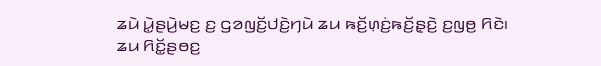ꤘꤣꤧ ꤣꤧ꤭ꤔꤣꤧ꤬ꤗꤢ꤬ ꤢ꤬ ꤞꤤꤜꤢꤩ꤬ꤓꤢꤧ꤬ꤚꤣꤧ ꤘꤣ ꤒꤢꤩ꤬ꤛ꤫ꤢꤦ꤬ꤒꤢꤩ꤬ꤔ꤫ꤢꤧ꤬ ꤢ꤬ꤜꤥ꤬ ꤖꤢꤧ꤯
ꤘꤣ ꤖꤢꤩ꤭ꤔꤥꤢ꤬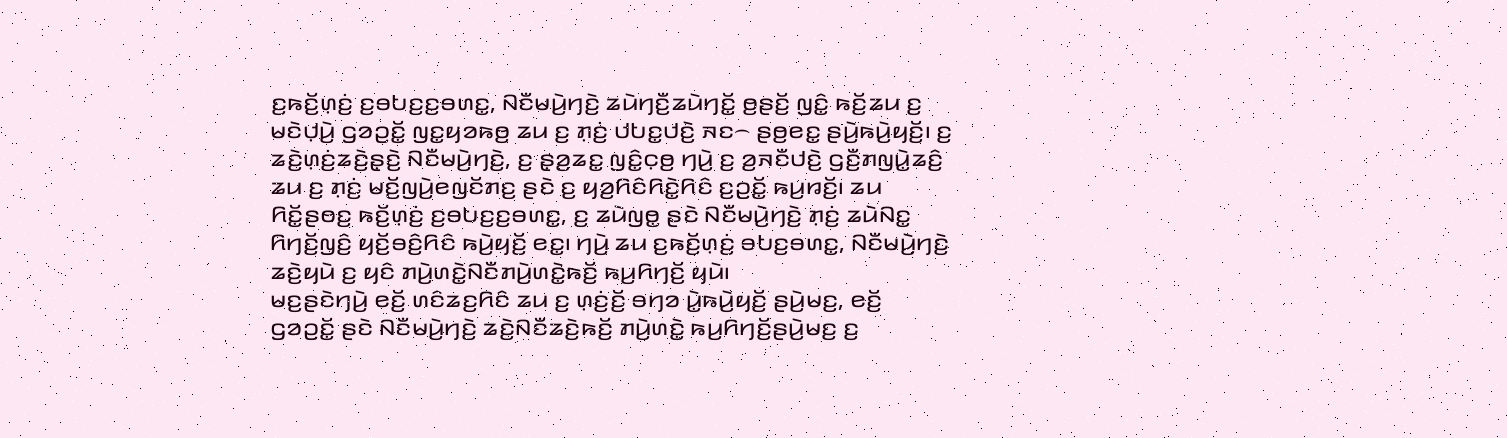ꤢ꤬ꤒꤢꤩ꤬ꤛ꤫ꤢꤦ꤬ ꤢ꤬ꤋꤝꤢ꤬ꤢ꤬ꤋꤛꤢ꤭, ꤡꤢꤪꤗꤣꤧ꤬ꤚꤢꤧ꤬ ꤘꤣꤧꤚꤢꤪ꤬ꤘꤣꤧꤚꤢꤩ꤭ ꤥ꤬ꤔꤢꤩ꤬ ꤜꤢꤨ꤭ ꤒꤢꤩ꤬ꤘꤣ ꤢ꤬ ꤗꤢꤧꤓ꤫ꤣꤧ꤬ ꤞꤤꤑꤢꤩ꤭ ꤜꤢ꤭ꤟꤤꤒꤥ꤬ ꤘꤣ ꤢ꤬ ꤊ꤫ꤢꤦ꤬ ꤓꤝꤢ꤭ꤓꤢꤧ꤬ ꤏꤢ꤮ ꤔꤥ꤬ꤕꤢ꤭ ꤔꤣꤧ꤬ꤒꤣꤧ꤬ꤟꤢꤩ꤬꤯ ꤢ꤬ ꤘꤢꤧ꤬ꤛ꤫ꤢꤦ꤬ꤘꤢꤧ꤬ꤔ꤫ꤢꤧ꤬ ꤡꤢꤪꤗꤣꤧ꤬ꤚꤢꤧ꤬, ꤢ꤬ ꤔ꤫ꤤ꤬ꤘꤢ꤭ ꤜꤢꤨ꤭ꤍ꤫ꤥ꤬ ꤚꤣꤧ꤬ ꤢ꤬ ꤤ꤬ꤏꤢꤪꤓꤢꤧ꤬ ꤞꤢꤪ꤬ꤊꤜꤣꤧ꤭ꤘꤢꤨ꤬ ꤘꤣ ꤢ꤬ ꤊ꤫ꤢꤦ꤬ ꤗꤢꤩ꤬ꤜꤣꤧ꤬ꤕꤜꤢꤩꤊꤢ꤬ ꤔꤢꤧ ꤢ꤬ ꤟꤤ꤬ꤖꤢꤨꤖꤢꤧ꤭ꤖꤢꤨ ꤢ꤬ꤑꤢꤩ꤭ ꤒꤣ꤬ꤙꤢꤩ꤬꤯ ꤘꤣ ꤖꤢꤩ꤭ꤔꤥꤢ꤬ ꤒꤢꤩ꤬ꤛ꤫ꤢꤦ꤬ ꤢ꤬ꤋꤝꤢ꤬ꤢ꤬ꤋꤛꤢ꤭, ꤢ꤬ ꤘꤣꤧꤜꤥ꤭ ꤔꤢꤧ ꤡꤢꤪꤗꤣꤧ꤬ꤚꤢꤧ꤬ ꤊ꤫ꤢꤦ꤬ ꤘꤣꤧꤡꤢ꤭ ꤖꤚꤢꤩ꤬ꤜꤢꤨ꤬ ꤟꤢꤩ꤬ꤋꤢꤨ꤬ꤖꤢꤨ ꤒꤣꤧ꤬ꤟꤢꤩ꤬ ꤕꤢ꤭꤯ ꤚꤣꤧ꤬ ꤘꤣ ꤢ꤬ꤒꤢꤩ꤬ꤛ꤫ꤢꤦ꤬ ꤋꤝꤢ꤬ꤋꤛꤢ꤭, ꤡꤢꤪꤗꤣꤧ꤬ꤚꤢꤧ꤬ ꤘꤢꤧ꤬ꤟꤣꤧ ꤢ꤬ ꤟꤢꤨ ꤊꤣꤧ꤬ꤛꤢꤧ꤭ꤡꤢꤪꤊꤣꤧ꤬ꤛꤢꤧ꤭ꤒꤢꤩ꤬ ꤒꤣ꤬ꤖꤚꤢꤩ꤬ ꤟꤣꤧ꤯
ꤗꤢ꤬ꤔꤢꤧꤚꤣꤧ꤬ ꤕꤢꤩ꤬ ꤛꤢꤨꤘꤢ꤬ꤖꤢꤨ ꤘꤣ ꤢ꤬ ꤛ꤫ꤢꤦ꤬ꤢꤩ꤬ ꤋꤚꤤ ꤣꤧ꤭ꤒꤣꤧ꤬ꤟꤢꤩ꤬ ꤔꤣꤧ꤬ꤗꤢ꤬, ꤕꤢꤩ꤬ ꤞꤤꤑꤢꤩ꤭ ꤔꤢꤧ ꤡꤢꤪꤗꤣꤧ꤬ꤚꤢꤧ꤬ ꤘꤢꤧ꤬ꤡꤢꤪꤘꤢꤧ꤬ꤒꤢꤩ꤬ ꤊꤣꤧ꤬ꤛꤢꤧ꤭ ꤒꤣ꤬ꤖꤚꤢꤩ꤬ꤔꤣꤧ꤬ꤗꤢ꤬ ꤢ꤬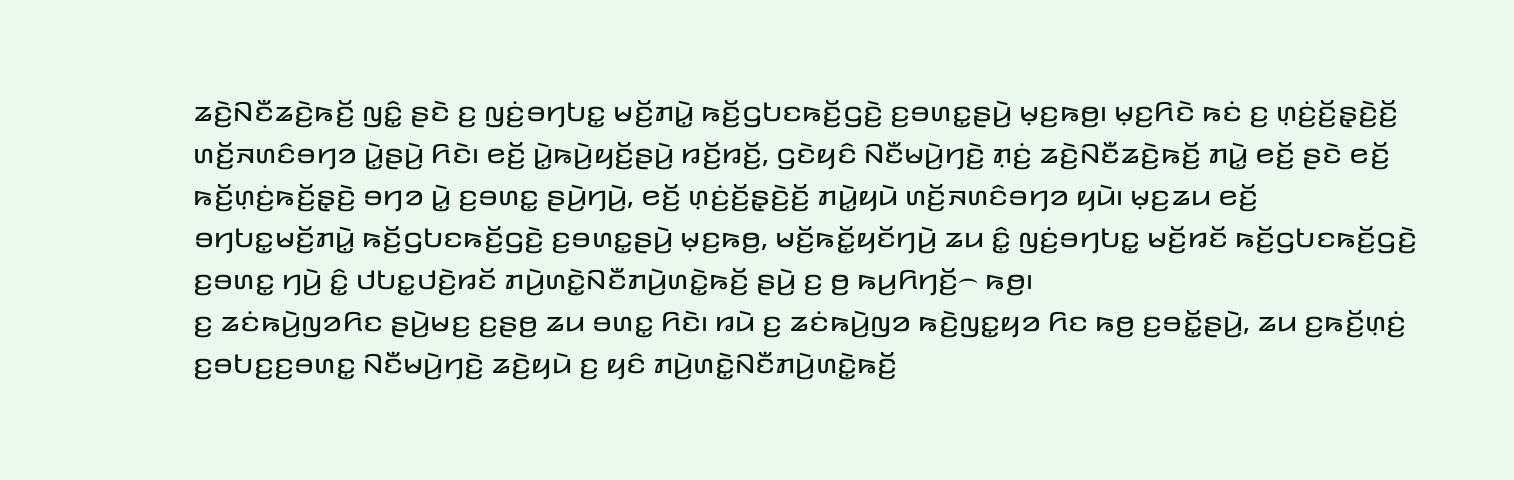ꤘꤢꤧ꤬ꤡꤢꤪꤘꤢꤧ꤬ꤒꤢꤩ꤬ ꤜꤢꤨ꤭ ꤔꤢꤧ ꤢ꤬ ꤜꤢꤦ꤬ꤋꤚꤝꤢ꤭ ꤗꤢꤩ꤬ꤊꤣꤧ꤭ ꤒꤢꤩ꤬ꤞꤝꤢꤒꤢꤩ꤬ꤞꤢꤧ꤬ ꤢ꤬ꤋꤛꤢ꤭ꤔꤣꤧ꤬ ꤗ꤫ꤢ꤬ꤒꤥ꤬꤯ ꤗ꤫ꤢ꤬ꤖꤢꤧ ꤒꤢꤦ ꤢ꤬ ꤛ꤫ꤢꤦ꤬ꤢꤩ꤬ꤔ꤫ꤢꤧ꤬ꤢꤩ꤬ ꤛꤢꤩ꤬ꤏꤛꤢꤨꤋꤚꤤ ꤣꤧ꤭ꤔꤣꤧ꤬ ꤖꤢꤧ꤯ ꤕꤢꤩ꤬ ꤣꤧ꤭ꤒꤣꤧ꤬ꤟꤢꤩ꤬ꤔꤣꤧ꤬ ꤙꤢꤩ꤬ꤙꤢꤩ꤬, ꤞꤢꤧꤟꤢꤨ ꤡꤢꤪꤗꤣꤧ꤬ꤚꤢꤧ꤬ ꤊ꤫ꤢꤦ꤬ ꤘꤢꤧ꤬ꤡꤢꤪꤘꤢꤧ꤬ꤒꤢꤩ꤬ ꤊꤣꤧ꤭ ꤕꤢꤩ꤬ ꤔꤢꤧ ꤕꤢꤩ꤬ ꤒꤢꤩ꤬ꤛ꤫ꤢꤦ꤬ꤒꤢꤩ꤬ꤔ꤫ꤢꤧ꤬ ꤋꤚꤤ ꤣꤧ꤭ ꤢ꤬ꤋꤛꤢ꤭ ꤔꤣꤧ꤬ꤚꤣꤧ꤬, ꤕꤢꤩ꤬ ꤛ꤫ꤢꤦ꤬ꤢꤩ꤬ꤔ꤫ꤢꤧ꤬ꤢꤩ꤬ ꤊꤣꤧ꤭ꤟꤣꤧ ꤛꤢꤩ꤬ꤏꤛꤢꤨꤋꤚꤤ ꤟꤣꤧ꤯ ꤗ꤫ꤢ꤬ꤘꤣ ꤕꤢꤩ꤬ ꤋꤚꤝꤢ꤭ꤗꤢꤩ꤬ꤊꤣꤧ꤭ ꤒꤢꤩ꤬ꤞꤝꤢꤒꤢꤩ꤬ꤞꤢꤧ꤬ ꤢ꤬ꤋꤛꤢ꤭ꤔꤣꤧ꤬ ꤗ꤫ꤢ꤬ꤒꤥ꤬, ꤗꤢꤩ꤬ꤒꤢꤩ꤭ꤟꤢꤩꤚꤣꤧ꤬ ꤘꤣ ꤢꤨ꤭ ꤜꤢꤦ꤬ꤋꤚꤝꤢ꤭ ꤗꤢꤩ꤬ꤙꤢꤩ ꤒꤢꤩ꤬ꤞꤝꤢꤒꤢꤩ꤬ꤞꤢꤧ꤬ ꤢ꤬ꤋꤛꤢ꤭ ꤚꤣꤧ꤬ ꤢꤨ꤭ ꤓꤝꤢ꤭ꤓꤢꤧ꤬ꤙꤢꤩ ꤊꤣꤧ꤬ꤛꤢꤧ꤭ꤡꤢꤪꤊꤣꤧ꤬ꤛꤢꤧ꤭ꤒꤢꤩ꤬ ꤔꤣꤧ꤬ ꤢ꤬ ꤥ꤬ ꤒꤣ꤬ꤖꤚꤢꤩ꤬꤮ ꤒꤥ꤬꤯
ꤢ꤬ ꤘꤢꤦꤒꤣꤧ꤬ꤜꤤꤖꤢ ꤔꤣꤧ꤬ꤗꤢ꤬ ꤢ꤬ꤔꤥ꤬ ꤘꤣ ꤋꤛꤢ꤭ ꤖꤢꤧ꤯ ꤙꤣꤧ ꤢ꤬ ꤘꤢꤦꤒꤣꤧ꤬ꤜꤤ ꤒꤢꤧ꤬ꤜꤢ꤭ꤟꤤ ꤖꤢ ꤒꤥ꤬ ꤢ꤬ꤋꤢꤩ꤭ꤔꤣꤧ꤬, ꤘꤣ ꤢ꤬ꤒꤢꤩ꤬ꤛ꤫ꤢꤦ꤬ ꤢ꤬ꤋꤝꤢ꤬ꤢ꤬ꤋꤛꤢ꤭ ꤡꤢꤪꤗꤣꤧ꤬ꤚꤢꤧ꤬ ꤘꤢꤧ꤬ꤟꤣꤧ ꤢ꤬ ꤟꤢꤨ ꤊꤣꤧ꤬ꤛꤢꤧ꤭ꤡꤢꤪꤊꤣꤧ꤬ꤛꤢꤧ꤭ꤒꤢꤩ꤬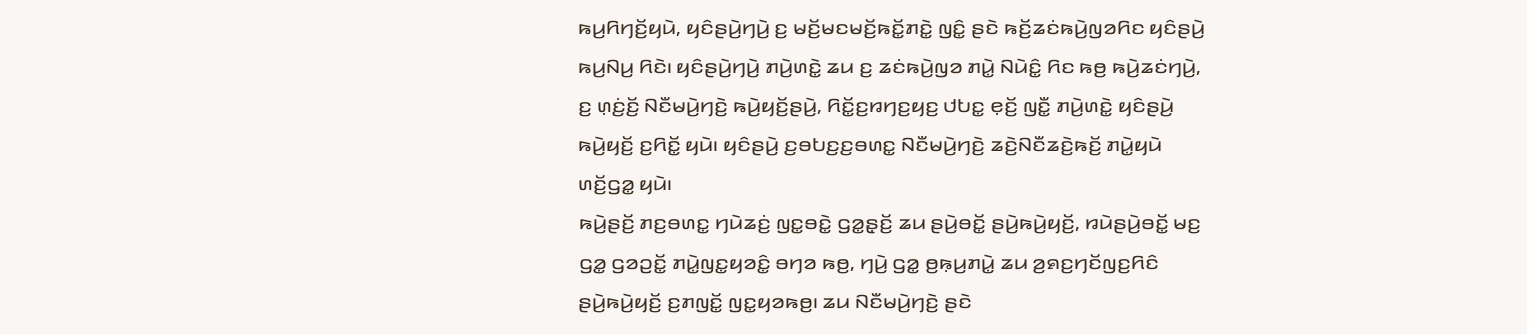ꤒꤣ꤬ꤖꤚꤢꤩ꤬ꤟꤣꤧ, ꤟꤢꤨꤔꤣꤧ꤬ꤚꤣꤧ꤬ ꤢ꤬ ꤗꤢꤩ꤬ꤗꤢꤗꤢꤩ꤬ꤒꤢꤩ꤭ꤊꤢꤧ꤭ ꤜꤢꤨ꤭ ꤔꤢꤧ ꤒꤢꤩ꤬ꤘꤢꤦꤒꤣꤧ꤬ꤜꤤꤖꤢ ꤟꤢꤨꤔꤣꤧ꤬ ꤒꤣ꤬ꤡꤣ꤬ ꤖꤢꤧ꤯ ꤟꤢꤨꤔꤣꤧ꤬ꤚꤣꤧ꤬ ꤊꤣꤧ꤬ꤛꤢꤧ꤭ ꤘꤣ ꤢ꤬ ꤘꤢꤦꤒꤣꤧ꤬ꤜꤤ ꤊꤣꤧ꤭ ꤡꤣꤧꤢꤨ꤭ ꤖꤢ ꤒꤥ꤬ ꤒꤣꤧ꤬ꤘꤢꤦꤚꤣꤧ꤬, ꤢ꤬ ꤛ꤫ꤢꤦ꤬ꤢꤩ꤬ ꤡꤢꤪꤗꤣꤧ꤬ꤚꤢꤧ꤬ ꤒꤣꤧ꤬ꤟꤢꤩ꤬ꤔꤣꤧ꤬, ꤖꤢꤩ꤭ꤢ꤬ꤙꤚꤢ꤬ꤟꤢ꤬ ꤓꤝꤢ꤭ ꤕ꤫ꤢꤩ꤬ ꤜꤢꤪ꤭ ꤊꤣꤧ꤬ꤛꤢꤧ꤭ ꤟꤢꤨꤔꤣꤧ꤬ ꤒꤣꤧ꤬ꤟꤢꤩ꤬ ꤢ꤬ꤖꤢꤩ꤭ ꤟꤣꤧ꤯ ꤟꤢꤨꤔꤣꤧ꤬ ꤢ꤬ꤋꤝꤢ꤬ꤢ꤬ꤋꤛꤢ꤭ ꤡꤢꤪꤗꤣꤧ꤬ꤚꤢꤧ꤬ ꤘꤢꤧ꤬ꤡꤢꤪꤘꤢꤧ꤬ꤒꤢꤩ꤬ ꤊꤣꤧ꤭ꤟꤣꤧ ꤛꤢꤩ꤬ꤞꤤ꤭ ꤟꤣꤧ꤯
ꤒꤣꤧ꤬ꤔꤢꤩ꤬ ꤊꤢ꤬ꤋꤛꤢ꤭ ꤚꤣꤧꤘꤢꤦ꤬ ꤜꤢ꤭ꤋꤢꤧ꤭ ꤞꤤ꤭ꤔ꤫ꤢꤩ꤬ ꤘꤣ ꤔꤣꤧ꤬ꤋꤢꤩ꤭ ꤔꤣꤧ꤬ꤒꤣꤧ꤬ꤟꤢꤩ꤬, ꤙꤣꤧꤔꤣꤧ꤬ꤋꤢꤩ꤭ ꤗꤢ꤬ ꤞꤤ꤭ ꤞꤤꤑꤢꤩ꤭ ꤊꤣꤧ꤭ꤜꤢ꤭ꤟꤤꤢꤨ꤭ ꤋꤚꤤ ꤒꤥ꤬, ꤚꤣꤧ꤬ ꤞꤤ꤭ ꤥ꤬ꤒ꤫ꤣ꤬ꤊꤣꤧ꤭ ꤘꤣ ꤤ꤬ꤎꤢ꤬ꤚꤢꤩꤜꤢ꤬ꤖꤢꤨ ꤔꤣꤧ꤬ꤒꤣꤧ꤬ꤟꤢꤩ꤬ ꤢ꤬ꤊꤜꤢꤩ꤭ ꤜꤢ꤭ꤟꤤꤒꤥ꤬꤯ ꤘꤣ ꤡꤢꤪꤗꤣꤧ꤬ꤚꤢꤧ꤬ ꤔꤢꤧ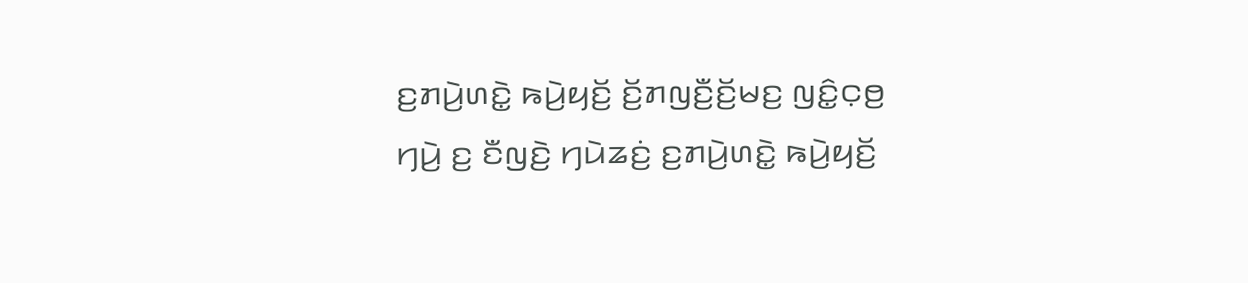ꤢ꤬ꤊꤣꤧ꤬ꤛꤢꤧ꤭ ꤒꤣꤧ꤬ꤟꤢꤩ꤬ ꤢꤩ꤬ꤊꤜꤢꤪ꤬ꤢꤩ꤬ꤗꤢ꤬ ꤜꤢꤨ꤭ꤍ꤫ꤥ꤬ ꤚꤣꤧ꤬ ꤢ꤬ ꤢꤪꤜꤢꤧ꤬ ꤚꤣꤧꤘꤢꤦ꤬ ꤢ꤬ꤊꤣꤧ꤬ꤛꤢꤧ꤭ ꤒꤣꤧ꤬ꤟꤢꤩ꤬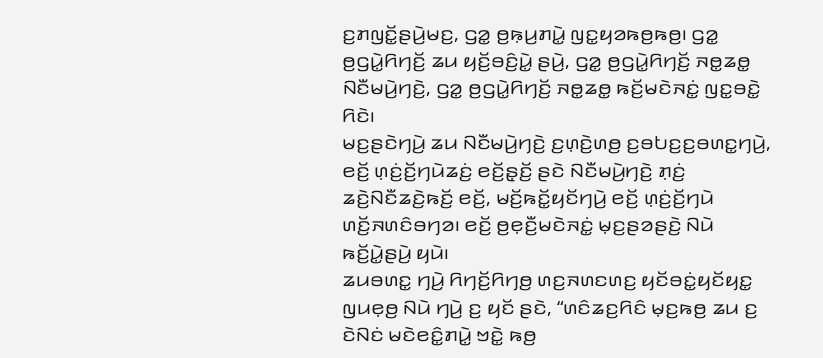ꤢ꤬ꤊꤜꤢꤩ꤭ꤔꤣꤧ꤬ꤗꤢ꤬, ꤞꤤ꤭ ꤥ꤬ꤒ꤫ꤣ꤬ꤊꤣꤧ꤭ ꤜꤢ꤭ꤟꤤꤒꤥ꤬ꤒꤥ꤬꤯ ꤞꤤ꤭ ꤥ꤬ꤞꤣꤧ꤭ꤖꤚꤢꤩ꤬ ꤘꤣ ꤟꤢꤩ꤬ꤋꤢꤨ꤬ꤣꤧ꤭ ꤔꤣꤧ꤬, ꤞꤤ꤭ ꤥ꤬ꤞꤣꤧ꤭ꤖꤚꤢꤩ꤬ ꤏꤥ꤭ꤘꤥ꤭ ꤡꤢꤪꤗꤣꤧ꤬ꤚꤢꤧ꤬, ꤞꤤ꤭ ꤥ꤬ꤞꤣꤧ꤭ꤖꤚꤢꤩ꤬ ꤏꤥ꤭ꤘꤥ꤭ ꤒꤢꤩ꤬ꤗꤢꤧꤏꤢꤦ꤭ ꤜꤢ꤭ꤋꤢꤧ꤭ ꤖꤢꤧ꤯
ꤗꤢ꤬ꤔꤢꤧꤚꤣꤧ꤬ ꤘꤣ ꤡꤢꤪꤗꤣꤧ꤬ꤚꤢꤧ꤬ ꤢ꤬ꤛ꤫ꤢꤧ꤬ꤛꤥ꤬ ꤢ꤬ꤋꤝꤢ꤬ꤢ꤬ꤋꤛꤢ꤭ꤚꤣꤧ꤬, ꤕꤢꤩ꤬ ꤛ꤫ꤢꤦ꤬ꤢꤩ꤬ꤚꤣꤧꤘꤢꤦ꤬ ꤕꤢꤩ꤬ꤔ꤫ꤢꤩ꤬ ꤔꤢꤧ ꤡꤢꤪꤗꤣꤧ꤬ꤚꤢꤧ꤬ ꤊ꤫ꤢꤦ꤬ ꤘꤢꤧ꤬ꤡꤢꤪꤘꤢꤧ꤬ꤒꤢꤩ꤬ ꤕꤢꤩ꤬, ꤗꤢꤩ꤬ꤒꤢꤩ꤭ꤟꤢꤩꤚꤣꤧ꤬ ꤕꤢꤩ꤬ ꤛ꤫ꤢꤦ꤬ꤢꤩ꤬ꤚꤣꤧ ꤛꤢꤩ꤬ꤏꤛꤢꤨꤋꤚꤤ꤯ ꤕꤢꤩ꤬ ꤥ꤬ꤕ꤫ꤢꤪ꤬ꤗꤢꤧꤏꤢꤦ꤭ ꤗ꤫ꤢ꤬ꤔꤤꤔꤢꤧ꤬ ꤡꤣꤧ ꤒꤢꤩ꤬ꤣꤧ꤭ꤔꤣꤧ꤬ ꤟꤣꤧ꤯
ꤘꤣꤋꤛꤢ꤭ ꤚꤣꤧ꤬ ꤖꤚꤢꤩ꤬ꤖꤚꤥ꤬ ꤛꤢ꤬ꤏꤛꤢꤛꤢ꤬ ꤟꤢꤩꤋꤢꤦ꤭ꤟꤢꤩꤟꤢ꤭ ꤜꤣꤕ꤫ꤥ꤬ ꤡꤣꤧ ꤚꤣꤧ꤬ ꤢ꤬ ꤟꤢꤩ ꤔꤢꤧ, “ꤛꤢꤨꤘꤢ꤬ꤖꤢꤨ ꤗ꤫ꤢ꤬ꤒꤥ꤬ ꤘꤣ ꤢ꤬ ꤢꤧꤡꤢꤦ ꤗꤢꤧꤕꤢꤨ꤭ꤊꤣꤧ꤭ ꤠꤢꤧ꤭ ꤒꤥ꤬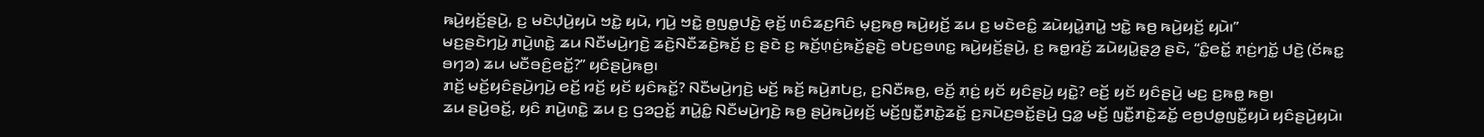ꤒꤣꤧ꤬ꤟꤢꤩ꤬ꤔꤣꤧ꤬, ꤢ꤬ ꤗꤢꤧꤓ꤫ꤣꤧ꤬ꤟꤣꤧ ꤠꤢꤧ꤭ ꤟꤣꤧ, ꤚꤣꤧ꤬ ꤠꤢꤧ꤭ ꤥ꤬ꤜꤥ꤭ꤓꤢꤧ꤬ ꤕ꤫ꤢꤩ꤬ ꤛꤢꤨꤘꤢ꤬ꤖꤢꤨ ꤗ꤫ꤢ꤬ꤒꤥ꤬ ꤒꤣꤧ꤬ꤟꤢꤩ꤬ ꤘꤣ ꤢ꤬ ꤗꤢꤧꤕꤢꤨ꤭ ꤘꤣꤧꤟꤣꤧ꤭ꤊꤣꤧ꤭ ꤠꤢꤧ꤭ ꤒꤥ꤬ ꤒꤣꤧ꤬ꤟꤢꤩ꤬ ꤟꤣꤧ꤯”
ꤗꤢ꤬ꤔꤢꤧꤚꤣꤧ꤬ ꤊꤣꤧ꤬ꤛꤢꤧ꤭ ꤘꤣ ꤡꤢꤪꤗꤣꤧ꤬ꤚꤢꤧ꤬ ꤘꤢꤧ꤬ꤡꤢꤪꤘꤢꤧ꤬ꤒꤢꤩ꤬ ꤢ꤬ ꤔꤢꤧ ꤢ꤬ ꤒꤢꤩ꤬ꤛ꤫ꤢꤦ꤬ꤒꤢꤩ꤬ꤔ꤫ꤢꤧ꤬ ꤋꤝꤢ꤬ꤋꤛꤢ꤭ ꤒꤣꤧ꤬ꤟꤢꤩ꤬ꤔꤣꤧ꤬, ꤢ꤬ ꤒꤥ꤭ꤙꤢꤩ꤬ ꤘꤣꤧꤟꤣꤧ꤭ꤔ꤫ꤤ꤬ ꤔꤢꤧ, “ꤢꤨ꤭ꤕꤢꤩ꤭ ꤊ꤫ꤢꤦ꤬ꤚꤢꤩ꤭ ꤓꤢꤧ꤬ (ꤢꤩꤒꤢ꤭ ꤋꤚꤤ) ꤘꤣ ꤗꤢꤪꤋꤢꤨ꤬ꤕꤢꤩ꤭?” ꤟꤢꤨꤔꤣꤧ꤬ꤒꤥ꤬꤯
ꤊꤢꤩ꤬ ꤗꤢꤩ꤬ꤟꤢꤨꤔꤣꤧ꤬ꤚꤣꤧ꤬ ꤕꤢꤩ꤬ ꤙꤢꤩ꤬ ꤟꤢꤩ ꤟꤢꤨꤒꤢꤩ꤭? ꤡꤢꤪꤗꤣꤧ꤬ꤚꤢꤧ꤬ ꤗꤢꤩ꤬ ꤒꤢꤩ꤬ ꤒꤣꤧ꤬ꤊꤝꤢ꤬, ꤢ꤬ꤡꤢꤪꤒꤥ꤬, ꤕꤢꤩ꤬ ꤊ꤫ꤢꤦ꤬ ꤟꤢꤩ ꤟꤢꤨꤔꤣꤧ꤬ ꤟꤢꤧ꤭? ꤕꤢꤩ꤬ ꤟꤢꤩ ꤟꤢꤨꤔꤣꤧ꤬ ꤗꤢ꤬ ꤢ꤬ꤒꤥ꤭ ꤒꤥ꤬꤯
ꤘꤣ ꤔꤣꤧ꤬ꤋꤢꤩ꤭, ꤟꤢꤨ ꤊꤣꤧ꤬ꤛꤢꤧ꤭ ꤘꤣ ꤢ꤬ ꤞꤤꤑꤢꤩ꤭ ꤊꤣꤧ꤭ꤢꤨ꤭ ꤡꤢꤪꤗꤣꤧ꤬ꤚꤢꤧ꤬ ꤒꤥ꤬ ꤔꤣꤧ꤬ꤒꤣꤧ꤬ꤟꤢꤩ꤬ ꤗꤢꤩ꤬ꤜꤢꤪ꤭ꤊꤢꤧ꤭ꤘꤢꤩ꤭ ꤢ꤬ꤏꤣꤧꤢ꤬ꤋꤢꤩ꤭ꤔꤣꤧ꤬ ꤞꤤ꤭ ꤗꤢꤩ꤬ ꤜꤢꤪ꤭ꤊꤢꤧ꤭ꤘꤢꤩ꤭ ꤕꤥ꤬ꤓꤥ꤭ꤜꤢꤪ꤭ꤟꤣꤧ ꤟꤢꤨꤔꤣꤧ꤬ꤟꤣꤧ꤯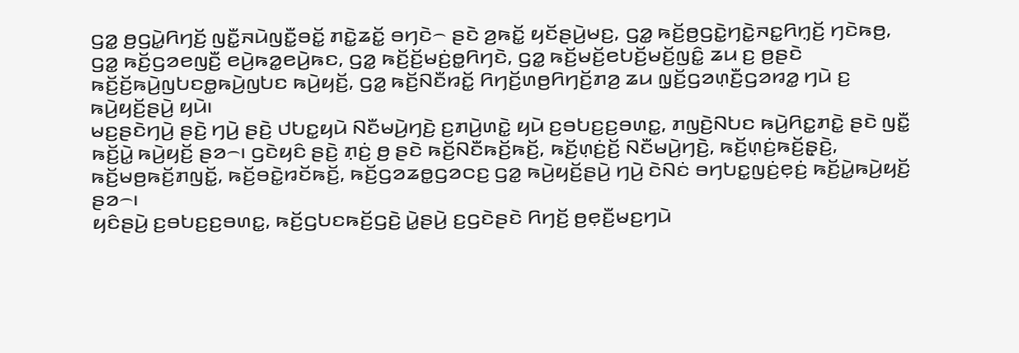ꤞꤤ꤭ ꤥ꤬ꤞꤣꤧ꤭ꤖꤚꤢꤩ꤬ ꤜꤢꤪ꤭ꤏꤣꤧꤜꤢꤪ꤭ꤋꤢꤩ꤭ ꤊꤢꤧ꤭ꤘꤢꤩ꤭ ꤋꤚꤢꤧ꤮ ꤔꤢꤧ ꤤ꤬ꤒꤢꤩ꤭ ꤟꤢꤩꤔꤣꤧ꤬ꤗꤢ꤬, ꤞꤤ꤭ ꤒꤢꤩ꤬ꤥ꤬ꤞꤢꤧ꤭ꤚꤢꤧ꤭ꤏꤢ꤭ꤖꤚ꤫ꤢꤩ꤬ ꤚꤢꤧꤒꤥ꤬, ꤞꤤ꤭ ꤒꤢꤩ꤬ꤞꤤꤕꤜꤢꤪ꤬ ꤕꤣꤧ꤬ꤒꤤ꤭ꤕꤣꤧ꤬ꤒꤢ, ꤞꤤ꤭ ꤒꤢꤩ꤬ꤢꤩ꤬ꤗꤢꤦ꤬ꤥ꤭ꤖꤚꤢꤧ, ꤞꤤ꤭ ꤒꤢꤩ꤬ꤗꤢꤩ꤬ꤕꤝꤢꤩ꤬ꤗꤢꤩ꤬ꤜꤢꤨ꤭ ꤘꤣ ꤢ꤬ ꤥ꤬ꤔꤢꤧ ꤒꤢꤩ꤬ꤢꤩ꤬ꤒꤣꤧ꤬ꤜꤝꤢꤥ꤭ꤒꤣꤧ꤬ꤜꤝꤢ ꤒꤣꤧ꤬ꤟꤢꤩ꤬, ꤞꤤ꤭ ꤒꤢꤩ꤬ꤡꤢꤪꤙꤢꤩ꤭ ꤖꤚꤢꤩ꤬ꤛꤥ꤬ꤖꤚꤢꤩ꤬ꤊꤤ꤬ ꤘꤣ ꤜ꤫ꤢꤩ꤬ꤞꤤꤛ꤫ꤢꤪ꤬ꤞꤤꤙꤤ꤭ ꤚꤣꤧ ꤢ꤬ ꤒꤣꤧ꤬ꤟꤢꤩ꤬ꤔꤣꤧ꤬ ꤟꤣꤧ꤯
ꤗꤢ꤬ꤔꤢꤧꤚꤣꤧ꤬ ꤔꤢꤧ꤬ ꤚꤣꤧ꤬ ꤔꤢꤧ꤬ ꤓꤝꤢ꤭ꤟꤣꤧ ꤡꤢꤪꤗꤣꤧ꤬ꤚꤢꤧ꤬ ꤢ꤬ꤊꤣꤧ꤬ꤛꤢꤧ꤭ ꤟꤣꤧ ꤢ꤬ꤋꤝꤢ꤬ꤢ꤬ꤋꤛꤢ꤭, ꤊꤜꤢꤧ꤬ꤡꤝꤢ ꤒꤣꤧ꤬ꤖꤢ꤭ꤊꤢꤧ꤭ ꤔꤢꤧ ꤜꤢꤪ꤭ ꤒꤢꤩ꤬ꤣꤧ꤭ ꤒꤣꤧ꤬ꤟꤢꤩ꤬ ꤔꤤ꤮꤯ ꤞꤢꤧꤟꤢꤨ ꤔꤢꤧ꤬ ꤊ꤫ꤢꤦ꤬ ꤥ꤬ ꤔꤢꤧ ꤒꤢꤩ꤬ꤡꤢꤪꤒꤢꤩ꤬ꤒꤢꤩ꤬, ꤒꤢꤩ꤬ꤛ꤫ꤢꤦ꤬ꤢꤩ꤬ ꤡꤢꤪꤗꤣꤧ꤬ꤚꤢꤧ꤬, ꤒꤢꤩ꤬ꤛ꤫ꤢꤦ꤬ꤒꤢꤩ꤬ꤔ꤫ꤢꤧ꤬, ꤒꤢꤩ꤬ꤗꤥ꤬ꤒꤢꤩ꤬ꤊꤜꤢꤩ꤭, ꤒꤢꤩ꤬ꤋꤢꤧ꤭ꤙꤢꤩꤒꤢꤩ꤬, ꤒꤢꤩ꤬ꤞꤤꤘꤥ꤭ꤞꤤꤍꤢ꤬ ꤞꤤ꤭ ꤒꤣꤧ꤬ꤟꤢꤩ꤬ꤔꤣꤧ꤬ ꤚꤣꤧ꤬ ꤢꤧꤡꤢꤦ ꤋꤚꤝꤢ꤭ꤜꤢꤦ꤬ꤕ꤫ꤢꤦ꤬ ꤒꤢꤩ꤬ꤣꤧ꤭ꤒꤣꤧ꤬ꤟꤢꤩ꤬ ꤔꤤ꤮꤯
ꤟꤢꤨꤔꤣꤧ꤬ ꤢ꤬ꤋꤝꤢ꤬ꤢ꤬ꤋꤛꤢ꤭, ꤒꤢꤩ꤬ꤞꤝꤢꤒꤢꤩ꤬ꤞꤢꤧ꤬ ꤣꤧ꤭ꤔꤣꤧ꤬ ꤢ꤬ꤞꤢꤧꤔꤢꤧ ꤖꤚꤢꤩ꤬ ꤥ꤬ꤕ꤫ꤢꤪ꤬ꤗꤢ꤬ꤚꤣꤧ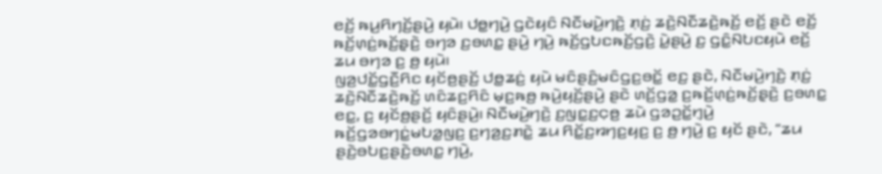ꤕꤢꤩ꤬ ꤒꤣ꤬ꤖꤚꤢꤩ꤬ꤔꤣꤧ꤬ ꤟꤣꤧ꤯ ꤓꤥ꤭ꤚꤣꤧ꤬ ꤞꤢꤧꤟꤢꤨ ꤡꤢꤪꤗꤣꤧ꤬ꤚꤢꤧ꤬ ꤊ꤫ꤢꤦ꤬ ꤘꤢꤧ꤬ꤡꤢꤪꤘꤢꤧ꤬ꤒꤢꤩ꤬ ꤕꤢꤩ꤬ ꤔꤢꤧ ꤕꤢꤩ꤬ ꤒꤢꤩ꤬ꤛ꤫ꤢꤦ꤬ꤒꤢꤩ꤬ꤔ꤫ꤢꤧ꤬ ꤋꤚꤤ ꤢ꤬ꤋꤛꤢ꤭ ꤔꤣꤧ꤬ ꤚꤣꤧ꤬ ꤒꤢꤩ꤬ꤞꤝꤢꤒꤢꤩ꤬ꤞꤢꤧ꤬ ꤣꤧ꤭ꤔꤣꤧ꤬ ꤢ꤬ ꤞꤢꤨ꤭ꤡꤝꤢꤟꤣꤧ ꤕꤢꤩ꤬ ꤘꤣ ꤋꤚꤤ ꤢ꤬ ꤥ꤬ ꤟꤣꤧ꤯
ꤜꤤ꤬ꤓꤢꤩ꤭ꤞꤢꤪ꤬ꤖꤢ ꤟꤢꤩꤥ꤬ꤔꤢꤩ꤬ ꤓꤥ꤭ꤘꤢꤦ꤬ ꤟꤣꤧ ꤗꤢꤨꤔꤢꤨ꤬ꤗꤢꤨꤞꤢ꤬ꤋꤢꤩ꤭ ꤕꤢ꤬ ꤔꤢꤧ, ꤡꤢꤪꤗꤣꤧ꤬ꤚꤢꤧ꤬ ꤊ꤫ꤢꤦ꤬ ꤘꤢꤧ꤬ꤡꤢꤪꤘꤢꤧ꤬ꤒꤢꤩ꤬ ꤛꤢꤨꤘꤢ꤬ꤖꤢꤨ ꤗ꤫ꤢ꤬ꤒꤥ꤬ ꤒꤣꤧ꤬ꤟꤢꤩ꤬ꤔꤣꤧ꤬ ꤔꤢꤧ ꤛꤢꤩ꤬ꤞꤤ꤭ ꤢ꤬ꤒꤢꤩ꤬ꤛ꤫ꤢꤦ꤬ꤒꤢꤩ꤬ꤔ꤫ꤢꤧ꤬ ꤢ꤬ꤋꤛꤢ꤭ ꤕꤢ꤭, ꤢ꤬ ꤟꤢꤩꤥ꤬ꤔꤢꤩ꤬ ꤟꤢꤨꤔꤣꤧ꤬꤯ ꤡꤢꤪꤗꤣꤧ꤬ꤚꤢꤧ꤬ ꤢ꤬ꤜꤢ꤭ꤢ꤬ꤍ꤫ꤥ꤬ ꤘꤣꤧ ꤞꤤꤑꤢꤩ꤭ꤚ꤫ꤣꤧ꤬ ꤒꤢꤩ꤬ꤞꤤꤋꤚꤢꤦ꤭ꤗꤝꤤ꤭ꤜꤢ꤬ ꤢ꤬ꤚꤤ꤬ꤢ꤬ꤊꤢꤧ꤭ ꤘꤣ ꤖꤢꤩ꤭ꤢ꤬ꤙꤚꤢ꤬ꤟꤢ꤬ ꤢ꤬ ꤥ꤬ ꤚꤣꤧ꤬ ꤢ꤬ ꤟꤢꤩ ꤔꤢꤧ, “ꤘꤣ ꤔꤢꤧ꤬ꤋꤝꤢ꤬ꤔꤢꤧ꤬ꤋꤛꤢ꤭ ꤚꤣꤧ꤬,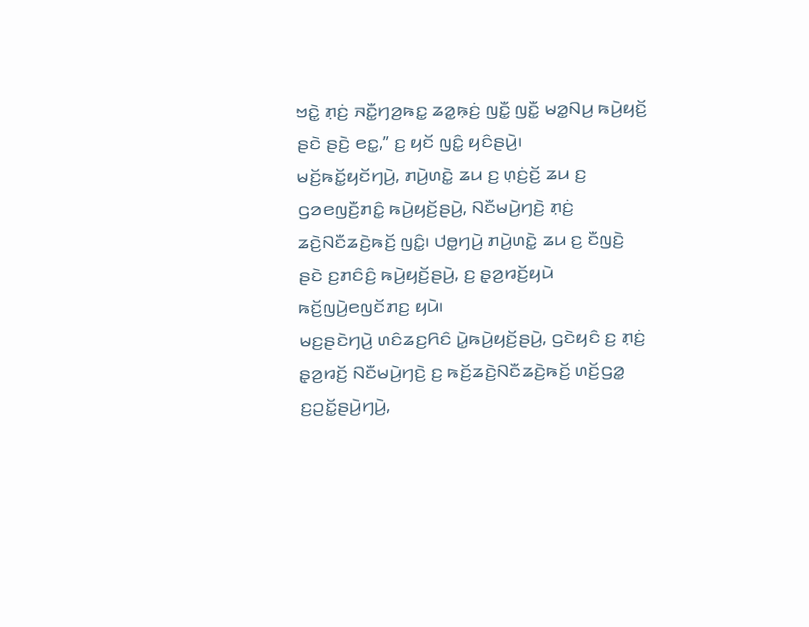ꤠꤢꤧ꤭ ꤊ꤫ꤢꤦ꤬ ꤏꤢꤪ꤭ꤚꤤ꤬ꤒꤢ꤭ ꤘꤤ꤭ꤒ꤫ꤢꤦ꤬ ꤜꤢꤪ꤭ ꤜꤢꤪ꤭ ꤗꤤ꤭ꤡꤣ꤬ ꤒꤣꤧ꤬ꤟꤢꤩ꤬ ꤔꤢꤧ ꤔꤢꤧ꤬ ꤕꤢ꤭,” ꤢ꤬ ꤟꤢꤩ ꤜꤢꤨ꤭ ꤟꤢꤨꤔꤣꤧ꤬꤯
ꤗꤢꤩ꤬ꤒꤢꤩ꤭ꤟꤢꤩꤚꤣꤧ꤬, ꤊꤣꤧ꤬ꤛꤢꤧ꤭ ꤘꤣ ꤢ꤬ ꤛ꤫ꤢꤦ꤬ꤢꤩ꤬ ꤘꤣ ꤢ꤬ ꤞꤤꤕꤜꤢꤪ꤬ꤊꤢꤨ꤭ ꤒꤣꤧ꤬ꤟꤢꤩ꤬ꤔꤣꤧ꤬, ꤡꤢꤪꤗꤣꤧ꤬ꤚꤢꤧ꤬ ꤊ꤫ꤢꤦ꤬ ꤘꤢꤧ꤬ꤡꤢꤪꤘꤢꤧ꤬ꤒꤢꤩ꤬ ꤜꤢꤨ꤭꤯ ꤓꤥ꤭ꤚꤣꤧ꤬ ꤊꤣꤧ꤬ꤛꤢꤧ꤭ ꤘꤣ ꤢ꤬ ꤢꤪꤜꤢꤧ꤬ ꤔꤢꤧ ꤢ꤬ꤊꤢꤨꤢꤨ꤬ ꤒꤣꤧ꤬ꤟꤢꤩ꤬ꤔꤣꤧ꤬, ꤢ꤬ ꤔ꤫ꤤ꤬ꤙꤢꤩ꤬ꤟꤣꤧ ꤒꤢꤩ꤬ꤜꤣꤧ꤬ꤕꤜꤢꤩꤊꤢ꤬ ꤟꤣꤧ꤯
ꤗꤢ꤬ꤔꤢꤧꤚꤣꤧ꤬ ꤛꤢꤨꤘꤢ꤬ꤖꤢꤨ ꤣꤧ꤭ꤒꤣꤧ꤬ꤟꤢꤩ꤬ꤔꤣꤧ꤬, ꤞꤢꤧꤟꤢꤨ ꤢ꤬ ꤊ꤫ꤢꤦ꤬ ꤔ꤫ꤤ꤬ꤙꤢꤩ꤬ ꤡꤢꤪꤗꤣꤧ꤬ꤚꤢꤧ꤬ ꤢ꤬ ꤒꤢꤩ꤬ꤘꤢꤧ꤬ꤡꤢꤪꤘꤢꤧ꤬ꤒꤢꤩ꤬ ꤛꤢꤩ꤬ꤞꤤ꤭ ꤢ꤬ꤑꤢꤩ꤭ꤔꤣꤧ꤬ꤚꤣꤧ꤬,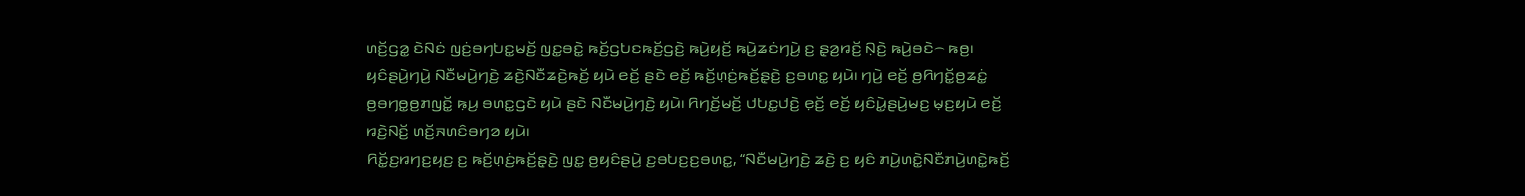ꤛꤢꤩ꤬ꤞꤤ꤭ ꤢꤧꤡꤢꤦ ꤜꤢꤦ꤬ꤋꤚꤝꤢ꤭ꤗꤢꤩ꤬ ꤜꤢ꤭ꤋꤢꤧ꤭ ꤒꤢꤩ꤬ꤞꤝꤢꤒꤢꤩ꤬ꤞꤢꤧ꤬ ꤒꤣꤧ꤬ꤟꤢꤩ꤬ ꤒꤣꤧ꤬ꤘꤢꤦꤚꤣꤧ꤬ ꤢ꤬ ꤔ꤫ꤤ꤬ꤙꤢꤩ꤬ ꤡ꤫ꤢꤧ꤬ ꤒꤣꤧ꤬ꤋꤢꤧ꤮ ꤒꤥ꤬꤯
ꤟꤢꤨꤔꤣꤧ꤬ꤚꤣꤧ꤬ ꤡꤢꤪꤗꤣꤧ꤬ꤚꤢꤧ꤬ ꤘꤢꤧ꤬ꤡꤢꤪꤘꤢꤧ꤬ꤒꤢꤩ꤬ ꤟꤣꤧ ꤕꤢꤩ꤬ ꤔꤢꤧ ꤕꤢꤩ꤬ ꤒꤢꤩ꤬ꤛ꤫ꤢꤦ꤬ꤒꤢꤩ꤬ꤔ꤫ꤢꤧ꤬ ꤢ꤬ꤋꤛꤢ꤭ ꤟꤣꤧ꤯ ꤚꤣꤧ꤬ ꤕꤢꤩ꤬ ꤥ꤬ꤖꤚꤢꤩ꤭ꤥ꤬ꤘꤢꤦ꤭ ꤥ꤬ꤋꤚꤥ꤭ꤥ꤬ꤊꤜꤢꤩ꤭ ꤒ꤫ꤣ꤬ ꤋꤛꤢ꤭ꤞꤢꤧ ꤟꤣꤧ ꤔꤢꤧ ꤡꤢꤪꤗꤣꤧ꤬ꤚꤢꤧ꤬ ꤟꤣꤧ꤯ ꤖꤚꤢꤩ꤬ꤗꤢꤩ꤬ ꤓꤝꤢ꤭ꤓꤢꤧ꤬ ꤕ꤫ꤢꤩ꤬ ꤕꤢꤩ꤬ ꤟꤢꤨꤣꤧ꤭ꤔꤣꤧ꤬ꤗꤢ꤬ ꤗ꤫ꤢ꤬ꤟꤣꤧ ꤕꤢꤩ꤬ ꤙꤢꤧ꤬ꤡꤢꤩ꤬ ꤛꤢꤩ꤬ꤏꤛꤢꤨꤋꤚꤤ ꤟꤣꤧ꤯
ꤖꤢꤩ꤭ꤢ꤬ꤙꤚꤢ꤬ꤟꤢ꤬ ꤢ꤬ ꤒꤢꤩ꤬ꤛ꤫ꤢꤦ꤬ꤒꤢꤩ꤬ꤔ꤫ꤢꤧ꤬ ꤜꤢ꤭ ꤥ꤬ꤟꤢꤨꤔꤣꤧ꤬ ꤢ꤬ꤋꤝꤢ꤬ꤢ꤬ꤋꤛꤢ꤭, “ꤡꤢꤪꤗꤣꤧ꤬ꤚꤢꤧ꤬ ꤘꤢꤧ꤬ ꤢ꤬ ꤟꤢꤨ ꤊꤣꤧ꤬ꤛꤢꤧ꤭ꤡꤢꤪꤊꤣꤧ꤬ꤛꤢꤧ꤭ꤒꤢꤩ꤬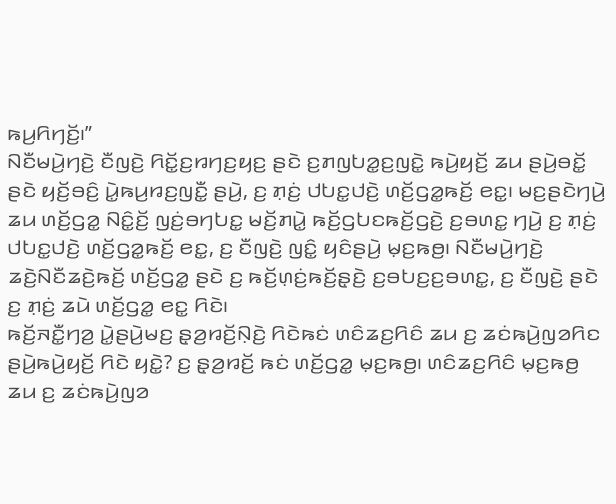ꤒꤣ꤬ꤖꤚꤢꤩ꤬꤯”
ꤡꤢꤪꤗꤣꤧ꤬ꤚꤢꤧ꤬ ꤢꤪꤜꤢꤧ꤬ ꤖꤢꤩ꤭ꤢ꤬ꤙꤚꤢ꤬ꤟꤢ꤬ ꤔꤢꤧ ꤢ꤬ꤊꤜꤝꤤ꤭ꤢ꤬ꤜꤢꤧ꤭ ꤒꤣꤧ꤬ꤟꤢꤩ꤬ ꤘꤣ ꤔꤣꤧ꤬ꤋꤢꤩ꤭ ꤔꤢꤧ ꤟꤢꤩ꤬ꤋꤢꤨ꤬ ꤣꤧ꤭ꤒꤣ꤬ꤙꤢ꤬ꤜꤢꤪ꤭ ꤔꤣꤧ꤬, ꤢ꤬ ꤊ꤫ꤢꤦ꤬ ꤓꤝꤢ꤭ꤓꤢꤧ꤬ ꤛꤢꤩ꤬ꤞꤤ꤭ꤒꤢꤩ꤬ ꤕꤢ꤭꤯ ꤗꤢ꤬ꤔꤢꤧꤚꤣꤧ꤬ ꤘꤣ ꤛꤢꤩ꤬ꤞꤤ꤭ ꤡꤢꤨ꤭ꤢꤩ꤬ ꤜꤢꤦ꤬ꤋꤚꤝꤢ꤭ ꤗꤢꤩ꤬ꤊꤣꤧ꤭ ꤒꤢꤩ꤬ꤞꤝꤢꤒꤢꤩ꤬ꤞꤢꤧ꤬ ꤢ꤬ꤋꤛꤢ꤭ ꤚꤣꤧ꤬ ꤢ꤬ ꤊ꤫ꤢꤦ꤬ ꤓꤝꤢ꤭ꤓꤢꤧ꤬ ꤛꤢꤩ꤬ꤞꤤ꤭ꤒꤢꤩ꤬ ꤕꤢ꤭, ꤢ꤬ ꤢꤪꤜꤢꤧ꤬ ꤜꤢꤨ꤭ ꤟꤢꤨꤔꤣꤧ꤬ ꤗ꤫ꤢ꤬ꤒꤥ꤬꤯ ꤡꤢꤪꤗꤣꤧ꤬ꤚꤢꤧ꤬ ꤘꤢꤧ꤬ꤡꤢꤪꤘꤢꤧ꤬ꤒꤢꤩ꤬ ꤛꤢꤩ꤬ꤞꤤ꤭ ꤔꤢꤧ ꤢ꤬ ꤒꤢꤩ꤬ꤛ꤫ꤢꤦ꤬ꤒꤢꤩ꤬ꤔ꤫ꤢꤧ꤬ ꤢ꤬ꤋꤝꤢ꤬ꤢ꤬ꤋꤛꤢ꤭, ꤢ꤬ ꤢꤪꤜꤢꤧ꤬ ꤔꤢꤧ ꤢ꤬ ꤊ꤫ꤢꤦ꤬ ꤘꤣꤧ ꤛꤢꤩ꤬ꤞꤤ꤭ ꤕꤢ꤭ ꤖꤢꤧ꤯
ꤒꤢꤩ꤬ꤏꤢꤪ꤭ꤚꤤ꤬ ꤣꤧ꤭ꤔꤣꤧ꤬ꤗꤢ꤬ ꤔ꤫ꤤ꤬ꤙꤢꤩ꤬ꤡ꤫ꤢꤧ꤬ ꤖꤢꤧꤒꤢꤦ ꤛꤢꤨꤘꤢ꤬ꤖꤢꤨ ꤘꤣ ꤢ꤬ ꤘꤢꤦꤒꤣꤧ꤬ꤜꤤꤖꤢ ꤔꤣꤧ꤬ꤒꤣꤧ꤬ꤟꤢꤩ꤬ ꤖꤢꤧ ꤟꤢꤧ꤭? ꤢ꤬ ꤔ꤫ꤤ꤬ꤙꤢꤩ꤬ ꤒꤢꤦ ꤛꤢꤩ꤬ꤞꤤ꤭ ꤗ꤫ꤢ꤬ꤒꤥ꤬꤯ ꤛꤢꤨꤘꤢ꤬ꤖꤢꤨ ꤗ꤫ꤢ꤬ꤒꤥ꤬ ꤘꤣ ꤢ꤬ ꤘꤢꤦꤒꤣꤧ꤬ꤜꤤ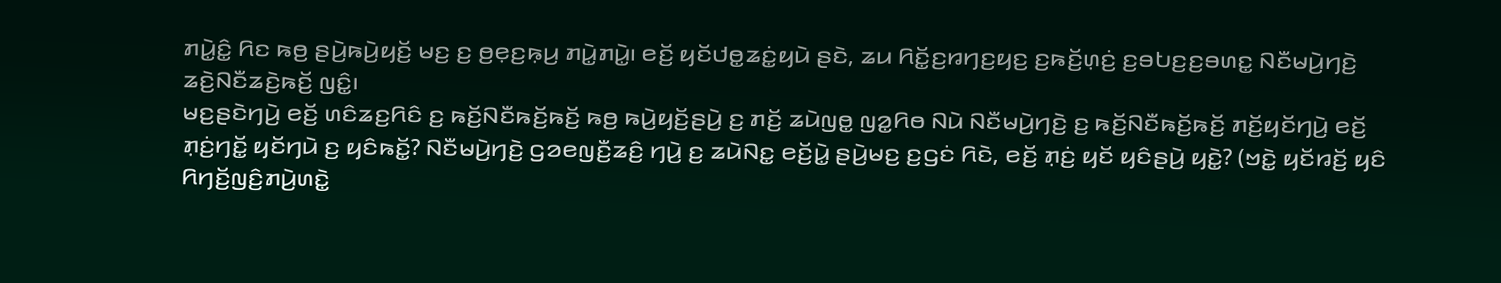ꤊꤣꤧ꤭ꤢꤨ꤭ ꤖꤢ ꤒꤥ꤬ ꤔꤣꤧ꤬ꤒꤣꤧ꤬ꤟꤢꤩ꤬ ꤗꤢ꤬ ꤢ꤬ ꤥ꤬ꤕ꤫ꤢ꤬ꤒ꤫ꤣ꤬ ꤊꤣꤧ꤭ꤊꤣꤧ꤭꤯ ꤕꤢꤩ꤬ ꤟꤢꤩꤓꤥ꤭ꤘꤢꤦ꤭ꤟꤣꤧ ꤔꤢꤧ, ꤘꤣ ꤖꤢꤩ꤭ꤢ꤬ꤙꤚꤢ꤬ꤟꤢ꤬ ꤢ꤬ꤒꤢꤩ꤬ꤛ꤫ꤢꤦ꤬ ꤢ꤬ꤋꤝꤢ꤬ꤢ꤬ꤋꤛꤢ꤭ ꤡꤢꤪꤗꤣꤧ꤬ꤚꤢꤧ꤬ ꤘꤢꤧ꤬ꤡꤢꤪꤘꤢꤧ꤬ꤒꤢꤩ꤬ ꤜꤢꤨ꤭꤯
ꤗꤢ꤬ꤔꤢꤧꤚꤣꤧ꤬ ꤕꤢꤩ꤬ ꤛꤢꤨꤘꤢ꤬ꤖꤢꤨ ꤢ꤬ ꤒꤢꤩ꤬ꤡꤢꤪꤒꤢꤩ꤬ꤒꤢꤩ꤬ ꤒꤥ꤬ ꤒꤣꤧ꤬ꤟꤢꤩ꤬ꤔꤣꤧ꤬ ꤢ꤬ ꤊꤢꤩ꤬ ꤘꤣꤧꤜꤥ꤭ ꤜꤤ꤭ꤖꤥ ꤡꤣꤧ ꤡꤢꤪꤗꤣꤧ꤬ꤚꤢꤧ꤬ ꤢ꤬ ꤒꤢꤩ꤬ꤡꤢꤪꤒꤢꤩ꤬ꤒꤢꤩ꤬ ꤊꤢꤩ꤬ꤟꤢꤩꤚꤣꤧ꤬ ꤕꤢꤩ꤬ ꤊ꤫ꤢꤦ꤬ꤚꤢꤩ꤭ ꤟꤢꤩꤚꤣꤧ ꤢ꤬ ꤟꤢꤨꤒꤢꤩ꤭? ꤡꤢꤪꤗꤣꤧ꤬ꤚꤢꤧ꤬ ꤞꤤꤕꤜꤢꤪ꤬ꤘꤢꤨ꤬ ꤚꤣꤧ꤬ ꤢ꤬ ꤘꤣꤧꤡꤢ꤭ ꤕꤢꤩ꤬ꤣꤧ꤭ ꤔꤣꤧ꤬ꤗꤢ꤬ ꤢ꤬ꤞꤢꤦ ꤖꤢꤧ, ꤕꤢꤩ꤬ ꤊ꤫ꤢꤦ꤬ ꤟꤢꤩ ꤟꤢꤨꤔꤣꤧ꤬ ꤟꤢꤧ꤭? (ꤠꤢꤧ꤭ ꤟꤢꤩꤙꤢꤩ꤬ ꤟꤢꤨ ꤖꤚꤢꤩ꤬ꤜꤢꤨ꤬ꤊꤣꤧ꤬ꤛꤢꤧ꤭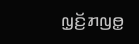ꤜ꤫ꤢꤩ꤬ꤊꤜꤥ꤭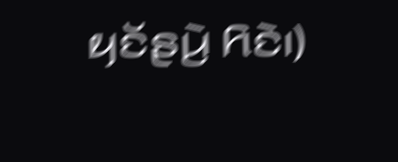ꤟꤢꤩꤔꤣꤧ꤬ ꤖꤢꤧ꤯)